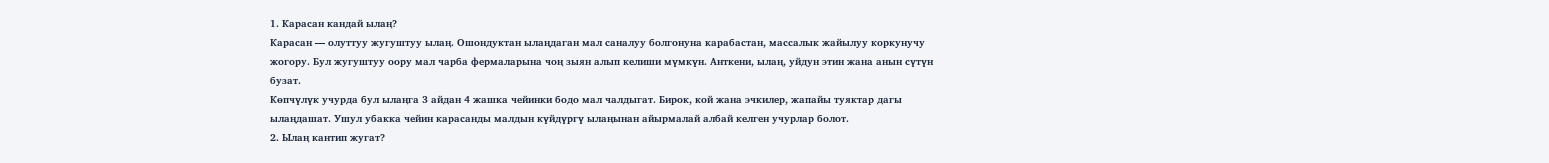1. Карасан кандай ылаң?
Карасан — олуттуу жугуштуу ылаң. Ошондуктан ылаңдаган мал саналуу болгонуна карабастан, массалык жайылуу коркунучу жогору. Бул жугуштуу оору мал чарба фермаларына чоң зыян алып келиши мүмкүн. Анткени, ылаң, уйдун этин жана анын сүтүн бузат.
Көпчүлүк учурда бул ылаңга 3 айдан 4 жашка чейинки бодо мал чалдыгат. Бирок, кой жана эчкилер, жапайы туяктар дагы ылаңдашат. Ушул убакка чейин карасанды малдын күйдүргү ылаңынан айырмалай албай келген учурлар болот.
2. Ылаң кантип жугат?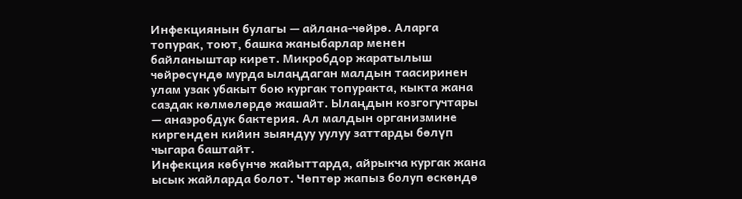Инфекциянын булагы — айлана-чөйрө. Аларга топурак, тоют, башка жаныбарлар менен байланыштар кирет. Микробдор жаратылыш чөйрөсүндө мурда ылаңдаган малдын таасиринен улам узак убакыт бою кургак топуракта, кыкта жана саздак көлмөлөрдө жашайт. Ылаңдын козгогучтары — анаэробдук бактерия. Ал малдын организмине киргенден кийин зыяндуу уулуу заттарды бөлүп чыгара баштайт.
Инфекция көбүнчө жайыттарда, айрыкча кургак жана ысык жайларда болот. Чөптөр жапыз болуп өскөндө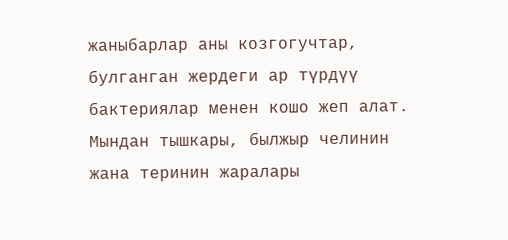жаныбарлар аны козгогучтар, булганган жердеги ар түрдүү бактериялар менен кошо жеп алат. Мындан тышкары, былжыр челинин жана теринин жаралары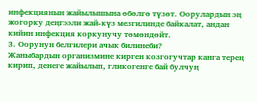инфекциянын жайылышына өбөлгө түзөт. Оорулардын эң жогорку деңгээли жай-күз мезгилинде байкалат, андан кийин инфекция коркунучу төмөндөйт.
3. Оорунун белгилери ачык билинеби?
Жаныбардын организмине кирген козгогучтар канга терең кирип, денеге жайылып, гликогенге бай булчуң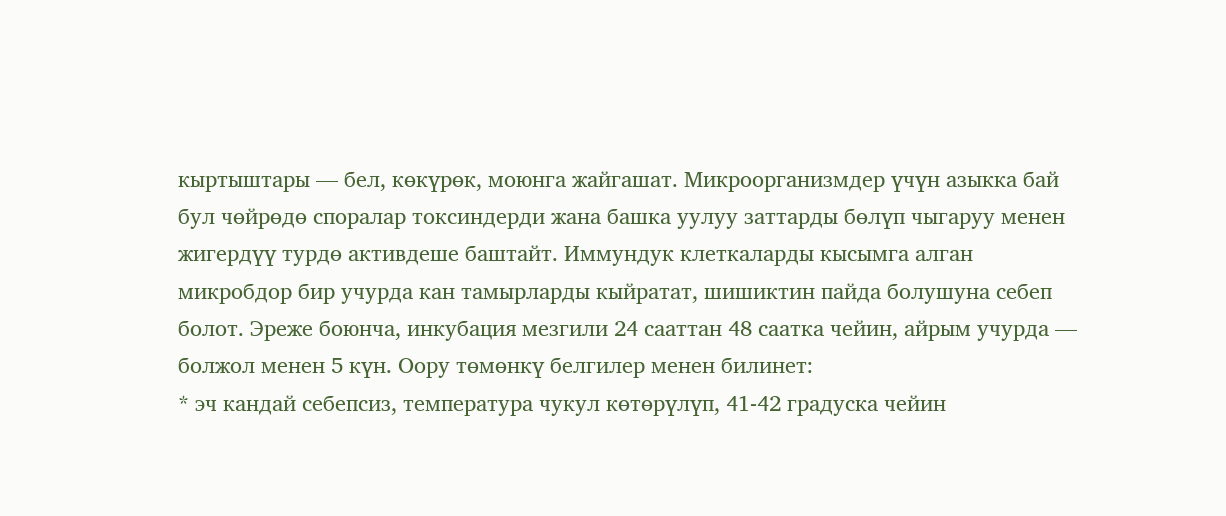кыртыштары — бел, көкүрөк, моюнга жайгашат. Микроорганизмдер үчүн азыкка бай бул чөйрөдө споралар токсиндерди жана башка уулуу заттарды бөлүп чыгаруу менен жигердүү турдө активдеше баштайт. Иммундук клеткаларды кысымга алган микробдор бир учурда кан тамырларды кыйратат, шишиктин пайда болушуна себеп болот. Эреже боюнча, инкубация мезгили 24 сааттан 48 саатка чейин, айрым учурда — болжол менен 5 күн. Оору төмөнкү белгилер менен билинет:
* эч кандай себепсиз, температура чукул көтөрүлүп, 41-42 градуска чейин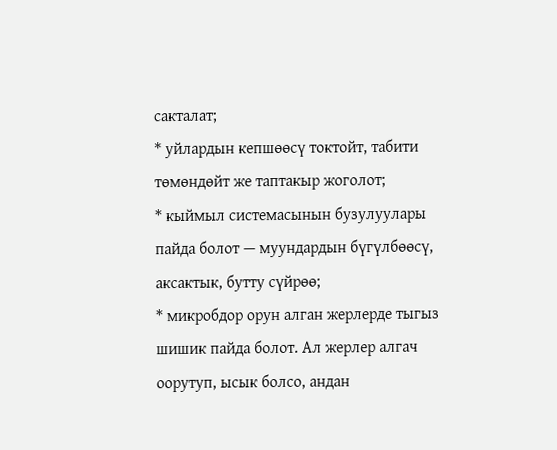сакталат;
* уйлардын кепшөөсү токтойт, табити төмөндөйт же таптакыр жоголот;
* кыймыл системасынын бузулуулары пайда болот — муундардын бүгүлбөөсү, аксактык, бутту сүйрөө;
* микробдор орун алган жерлерде тыгыз шишик пайда болот. Ал жерлер алгач оорутуп, ысык болсо, андан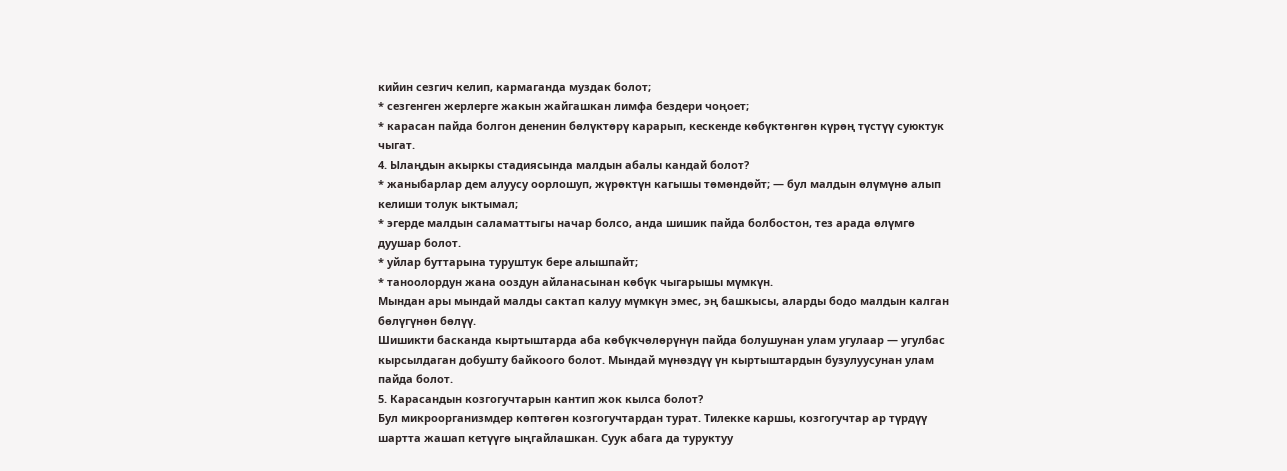кийин сезгич келип, кармаганда муздак болот;
* сезгенген жерлерге жакын жайгашкан лимфа бездери чоңоет;
* карасан пайда болгон дененин бөлүктөрү карарып, кескенде көбүктөнгөн күрөң түстүү суюктук чыгат.
4. Ылаңдын акыркы стадиясында малдын абалы кандай болот?
* жаныбарлар дем алуусу оорлошуп, жүрөктүн кагышы төмөндөйт; — бул малдын өлүмүнө алып келиши толук ыктымал;
* эгерде малдын саламаттыгы начар болсо, анда шишик пайда болбостон, тез арада өлүмгө дуушар болот.
* уйлар буттарына туруштук бере алышпайт;
* таноолордун жана ооздун айланасынан көбүк чыгарышы мүмкүн.
Мындан ары мындай малды сактап калуу мүмкүн эмес, эң башкысы, аларды бодо малдын калган бөлүгүнөн бөлүү.
Шишикти басканда кыртыштарда аба көбүкчөлөрүнүн пайда болушунан улам угулаар — угулбас кырсылдаган добушту байкоого болот. Мындай мүнөздүү үн кыртыштардын бузулуусунан улам пайда болот.
5. Карасандын козгогучтарын кантип жок кылса болот?
Бул микроорганизмдер көптөгөн козгогучтардан турат. Тилекке каршы, козгогучтар ар түрдүү шартта жашап кетүүгө ыңгайлашкан. Суук абага да туруктуу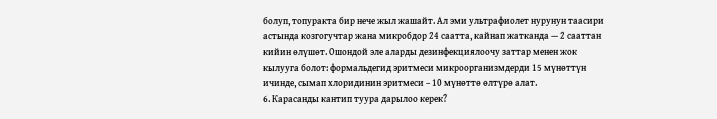болуп, топуракта бир нече жыл жашайт. Ал эми ультрафиолет нурунун таасири астында козгогучтар жана микробдор 24 саатта, кайнап жатканда — 2 сааттан кийин өлүшөт. Ошондой эле аларды дезинфекциялоочу заттар менен жок кылууга болот: формальдегид эритмеси микроорганизмдерди 15 мүнөттүн ичинде, сымап хлоридинин эритмеси – 10 мүнөттө өлтүрө алат.
6. Карасанды кантип туура дарылоо керек?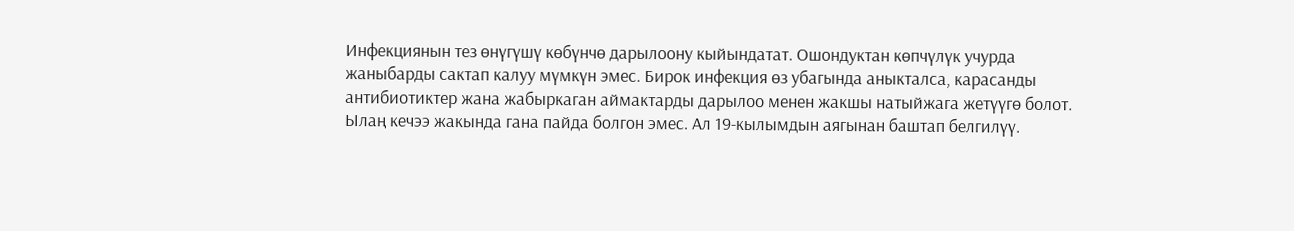Инфекциянын тез өнүгүшү көбүнчө дарылоону кыйындатат. Ошондуктан көпчүлүк учурда жаныбарды сактап калуу мүмкүн эмес. Бирок инфекция өз убагында аныкталса, карасанды антибиотиктер жана жабыркаган аймактарды дарылоо менен жакшы натыйжага жетүүгө болот.
Ылаң кечээ жакында гана пайда болгон эмес. Ал 19-кылымдын аягынан баштап белгилүү.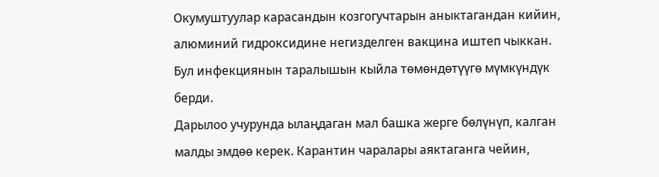Окумуштуулар карасандын козгогучтарын аныктагандан кийин, алюминий гидроксидине негизделген вакцина иштеп чыккан. Бул инфекциянын таралышын кыйла төмөндөтүүгө мүмкүндүк берди.
Дарылоо учурунда ылаңдаган мал башка жерге бөлүнүп, калган малды эмдөө керек. Карантин чаралары аяктаганга чейин,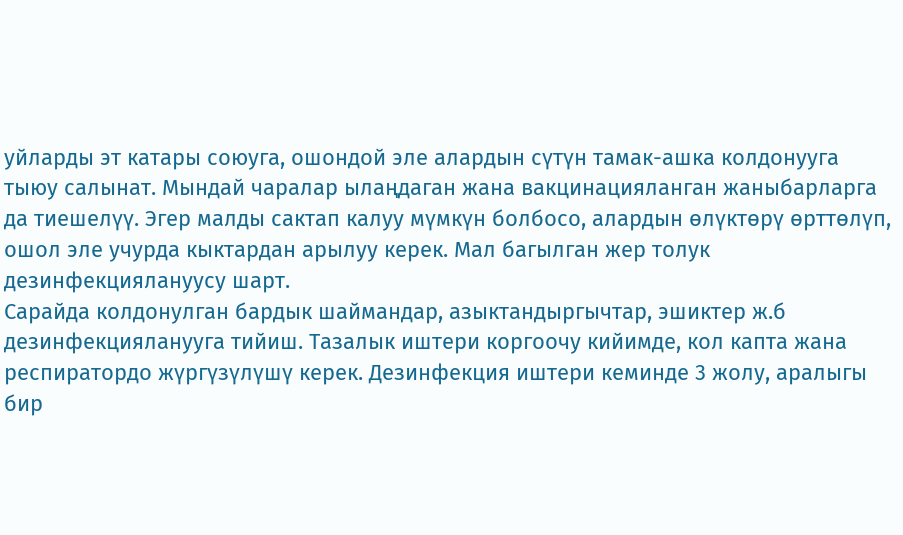уйларды эт катары союуга, ошондой эле алардын сүтүн тамак-ашка колдонууга тыюу салынат. Мындай чаралар ылаңдаган жана вакцинацияланган жаныбарларга да тиешелүү. Эгер малды сактап калуу мүмкүн болбосо, алардын өлүктөрү өрттөлүп, ошол эле учурда кыктардан арылуу керек. Мал багылган жер толук дезинфекциялануусу шарт.
Сарайда колдонулган бардык шаймандар, азыктандыргычтар, эшиктер ж.б дезинфекцияланууга тийиш. Тазалык иштери коргоочу кийимде, кол капта жана респиратордо жүргүзүлүшү керек. Дезинфекция иштери кеминде 3 жолу, аралыгы бир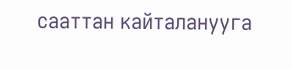сааттан кайталанууга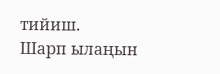тийиш.
Шарп ылаңын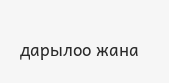дарылоо жана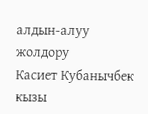алдын-алуу жолдору
Касиет Кубанычбек кызы